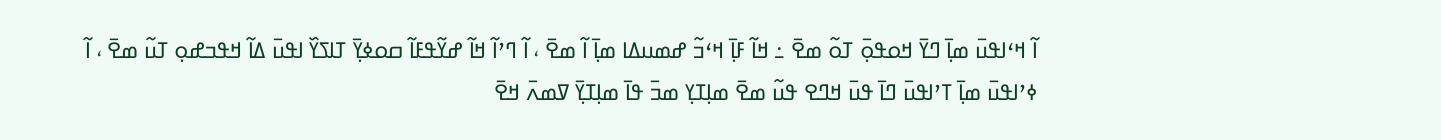ߊ߬ ߞߵߊߟߎ߫ ߘߊ߲߫ ߣߌ߫ ߞߋߟߋ߲߫ ߠߋ߬ ߘߐ߫ ߸ ߞߊ߬ ߓߊ߲߫ ߞߵߏ߬ ߝߘߎߡߊ ߘߊ߲߫ ߊ߬ ߘߐ߫ ، ߊ߬ ߣߴߊ߬ ߞߊ߬ ߝߌ߬ߟߓߊ߬ ߛߋߦߌ߲߫ ߠߊߖߌ߰ ߊߟߎ߫ ߡߊ߬ ߞߟߏߝߋ߲ ߠߎ߬ ߘߐ߫ ، ߊ߬ ߦߴߊߟߎ߫ ߘߊ߲߫ ߠߴߊߟߎ߫ ߣߊ߫ ߟߎ߫ ߞߣߐ ߟߎ߬ ߘߐ߫ ߘߊ߲ߠߌ߲ ߘߏ߫ ߟߊ߫ ߘߊ߲ߠߌ߲߫ ߜߘߍ߫ ߞߐ߫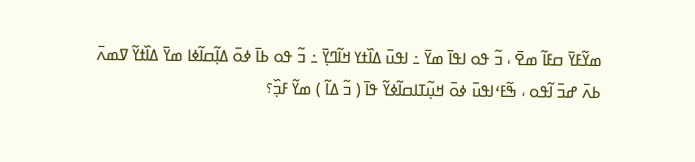ߘߌ߬ߓߌ߫ ߛߓߊ߬ ߘߐ߫ ، ߏ߬ ߟߋ ߊߟߊ߫ ߘߌ߫ ߸ ߊߟߎ߫ ߡߊ߰ߙߌ ߞߊ߬ߣߌ߲߫ ߸ ߏ߬ ߟߋ ߕߊ߫ ߦߋ߫ ߡߊ߲߬ߛߊ߬ߦߊ ߘߌ߫ ߡߊ߰ߙߌ߬ ߜߘߍ߫ ߕߍ߫ ߝߏ߫ ߊ߬ߟߋ ، ߒ߬ߓߵߊߟߎ߫ ߦߋ߫ ߞߎ߲߬ߠߊߛߊ߬ߦߌ߬ ߟߊ߫ ( ߏ߬ ߡߊ߬ ) ߘߌ߬ ߓߏ߲߰؟